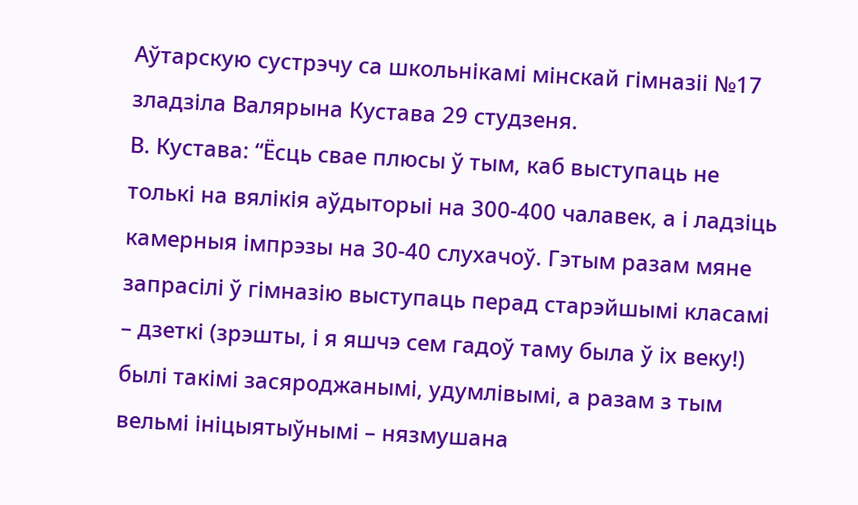Аўтарскую сустрэчу са школьнікамі мінскай гімназіі №17 зладзіла Валярына Кустава 29 студзеня.
В. Кустава: “Ёсць свае плюсы ў тым, каб выступаць не толькі на вялікія аўдыторыі на 300-400 чалавек, а і ладзіць камерныя імпрэзы на 30-40 слухачоў. Гэтым разам мяне запрасілі ў гімназію выступаць перад старэйшымі класамі – дзеткі (зрэшты, і я яшчэ сем гадоў таму была ў іх веку!) былі такімі засяроджанымі, удумлівымі, а разам з тым вельмі ініцыятыўнымі – нязмушана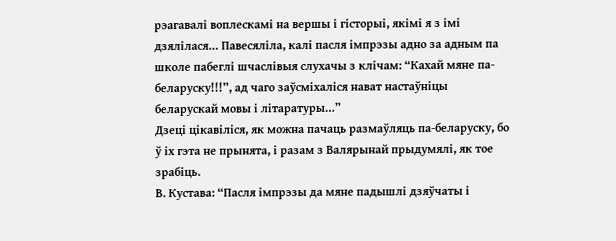рэагавалі воплескамі на вершы і гісторыі, якімі я з імі дзялілася… Павесяліла, калі пасля імпрэзы адно за адным па школе пабеглі шчаслівыя слухачы з клічам: “Кахай мяне па-беларуску!!!”, ад чаго заўсміхаліся нават настаўніцы беларускай мовы і літаратуры…”
Дзеці цікавіліся, як можна пачаць размаўляць па-беларуску, бо ў іх гэта не прынята, і разам з Валярынай прыдумялі, як тое зрабіць.
В. Кустава: “Пасля імпрэзы да мяне падышлі дзяўчаты і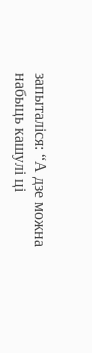запыталіся: “А дзе можна набыць кашулі ці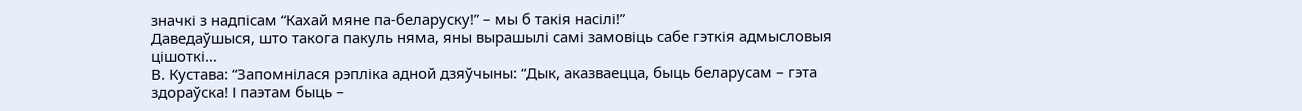значкі з надпісам “Кахай мяне па-беларуску!” – мы б такія насілі!”
Даведаўшыся, што такога пакуль няма, яны вырашылі самі замовіць сабе гэткія адмысловыя цішоткі…
В. Кустава: “Запомнілася рэпліка адной дзяўчыны: “Дык, аказваецца, быць беларусам – гэта здораўска! І паэтам быць –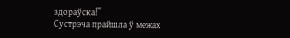здораўска!”
Сустрэча прайшла ў межах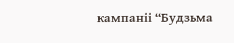кампаніі “Будзьма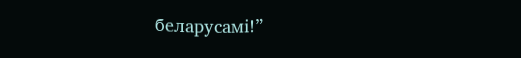беларусамі!”